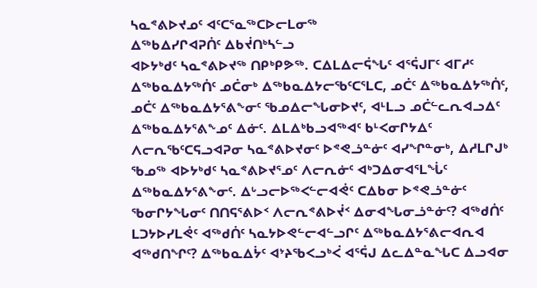ᓴᓇᕝᕕᐅᔪᓄᑦ ᐊᑦᑕᕐᓇᖅᑕᐅᓕᒪᓂᖅ
ᐃᖅᑲᐃᓯᒋᐊᕈᑏᑦ ᐃᑲᔫᑎᒃᓴᓪᓗ
ᐊᐅᔭᒃᑯᑦ ᓴᓇᕝᕕᐅᔪᖅ ᑎᑭᒃᑭᕗᖅ. ᑕᐃᒪᐃᓕᕌᖓᑦ ᐊᕐᕌᒍᒥᑦ ᐊᒥᓱᑦ ᐃᖅᑲᓇᐃᔭᖅᑏᑦ ᓄᑖᓂᒃ ᐃᖅᑲᓇᐃᔭᓕᖃᑦᑕᕐᒪᑕ, ᓄᑖᑦ ᐃᖅᑲᓇᐃᔭᖅᑏᑦ, ᓄᑖᑦ ᐃᖅᑲᓇᐃᔭᕐᕕᖕᓂᑦ ᖃᓄᐃᓕᖓᓂᐅᔪᑦ, ᐊᒻᒪᓗ ᓄᑖᓪᓚᕆᐊᓗᐃᑦ ᐃᖅᑲᓇᐃᔭᕐᕕᖕᓄᑦ ᐃᓃᑦ. ᐃᒪᐃᒃᑲᓗᐊᖅᐊᑦ ᑲᒻᐸᓂᒋᔭᐃᑦ ᐱᓕᕆᖃᑦᑕᕋᓗᐊᕈᓂ ᓴᓇᕝᕕᐅᔪᓂᑦ ᐅᕝᕙᓘᓐᓃᑦ ᐊᓯᖏᓐᓂᒃ, ᐃᓱᒪᒋᒍᒃ ᖃᓄᖅ ᐊᐅᔭᒃᑯᑦ ᓴᓇᕝᕕᐅᔪᕐᓄᑦ ᐱᓕᕆᓃᑦ ᐊᒃᑐᐃᓂᐊᕐᒪᖔᑦ ᐃᖅᑲᓇᐃᔭᕐᕕᖕᓂᑦ. ᐃᒡᓗᓕᐅᖅᐸᓪᓕᐊᕚᑦ ᑕᐃᑲᓂ ᐅᕝᕙᓘᓐᓃᑦ ᖃᓂᒋᔭᖓᓂᑦ ᑎᑎᕋᕐᕕᐅᑉ ᐱᓕᕆᕝᕕᐅᔫᑉ ᐃᓂᐊᖓᓂᓘᓐᓃᑦ? ᐊᖅᑯᑏᑦ ᒪᑐᔭᐅᓯᒪᕚᑦ ᐊᖅᑯᑏᑦ ᓴᓇᔭᐅᕙᓪᓕᐊᓪᓗᒋᑦ ᐃᖅᑲᓇᐃᔭᕐᕕᓕᐊᕆᐊ ᐊᖅᑯᑎᖏᑦ? ᐃᖅᑲᓇᐃᔮᑦ ᐊᔾᔨᖃᐸᓗᒃᐹ ᐊᕐᕌᒍ ᐃᓚᐃᓐᓇᖓᑕ ᐃᓗᐊᓂ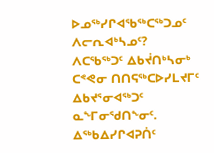ᐅᓄᖅᓯᒋᐊᖃᖅᑕᖅᑐᓄᑦ ᐱᓕᕆᐊᒃᓴᓄᑦ? ᐱᑕᖃᖅᑐᑦ ᐃᑲᔫᑎᒃᓴᓂᒃ ᑕᕝᕙᓂ ᑎᑎᕋᖅᑕᐅᓯᒪᔪᒥᑦ ᐃᑲᔪᕐᓂᐊᖅᑐᑦ ᓇᖕᒥᓂᖁᑎᖕᓂᑦ.
ᐃᖅᑲᐃᓯᒋᐊᕈᑏᑦ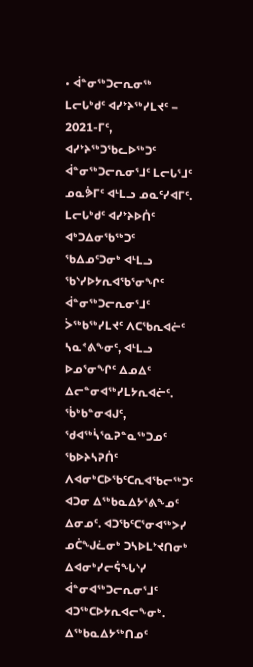• ᐋᓐᓂᖅᑐᓕᕆᓂᖅ ᒪᓕᒐᒃᑯᑦ ᐊᓯᔾᔨᖅᓯᒪᔪᑦ − 2021-ᒥᑦ, ᐊᓯᔾᔨᖅᑐᖃᓚᐅᖅᑐᑦ ᐋᓐᓂᖅᑐᓕᕆᓂᕐᒧᑦ ᒪᓕᒐᕐᒧᑦ ᓄᓇᕘᒥᑦ ᐊᒻᒪᓗ ᓄᓇᑦᓯᐊᒥᑦ. ᒪᓕᒐᒃᑯᑦ ᐊᓯᔾᔨᐅᑏᑦ ᐊᒃᑐᐃᓂᖃᖅᑐᑦ ᖃᐃᓄᑦᑐᓂᒃ ᐊᒻᒪᓗ ᖃᔅᓯᐅᔭᕆᐊᖃᕐᓂᖏᑦ ᐋᓐᓂᖅᑐᓕᕆᓂᕐᒧᑦ ᐴᖅᑲᖅᓯᒪᔪᑦ ᐱᑕᖃᕆᐊᓖᑦ ᓴᓇᕝᕕᖕᓂᑦ, ᐊᒻᒪᓗ ᐅᓄᕐᓂᖏᑦ ᐃᓄᐃᑦ ᐃᓕᓐᓂᐊᖅᓯᒪᔭᕆᐊᓖᑦ. ᖄᒃᑲᓐᓂᐊᒍᑦ, ᖁᐊᖅᓵᕐᓇᕈᓐᓇᖅᑐᓄᑦ ᖃᐅᔨᓴᕈᑏᑦ ᐱᐊᓂᒃᑕᐅᖃᑦᑕᕆᐊᖃᓕᖅᑐᑦ ᐊᑐᓂ ᐃᖅᑲᓇᐃᔭᕐᕕᖕᓄᑦ ᐃᓂᓄᑦ. ᐊᑐᖃᑦᑕᕐᓂᐊᖅᐳᓯ ᓄᑖᖑᓛᓂᒃ ᑐᓴᐅᒪᔾᔪᑎᓂᒃ ᐃᐊᓂᒃᓯᓕᕌᖓᔅᓯ ᐋᓐᓂᐊᖅᑐᓕᕆᓂᕐᒧᑦ ᐊᑐᖅᑕᐅᔭᕆᐊᓕᖕᓂᒃ. ᐃᖅᑲᓇᐃᔭᖅᑎᓄᑦ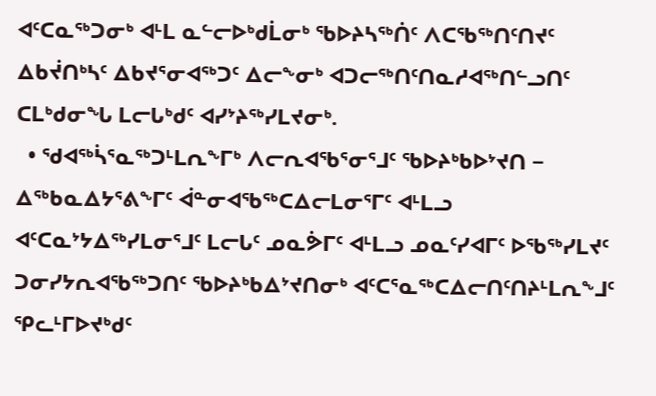ᐊᑦᑕᓇᖅᑐᓂᒃ ᐊᒻᒪ ᓇᓪᓕᐅᒃᑯᒫᓂᒃ ᖃᐅᔨᓴᖅᑏᑦ ᐱᑕᖃᖅᑎᑦᑎᔪᑦ ᐃᑲᔫᑎᒃᓴᑦ ᐃᑲᔪᕐᓂᐊᖅᑐᑦ ᐃᓕᖕᓂᒃ ᐊᑐᓕᖅᑎᑦᑎᓇᓱᐊᖅᑎᓪᓗᑎᑦ ᑕᒪᒃᑯᓂᖓ ᒪᓕᒐᒃᑯᑦ ᐊᓯᔾᔨᖅᓯᒪᔪᓂᒃ.
  • ᖁᐊᖅᓵᕐᓇᖅᑐᒻᒪᕆᖕᒥᒃ ᐱᓕᕆᐊᖃᕐᓂᕐᒧᑦ ᖃᐅᔨᒃᑲᐅᔾᔪᑎ − ᐃᖅᑲᓇᐃᔭᕐᕕᖕᒥᑦ ᐋᓐᓂᐊᖃᖅᑕᐃᓕᒪᓂᕐᒥᑦ ᐊᒻᒪᓗ ᐊᑦᑕᓇᔾᔭᐃᖅᓯᒪᓂᕐᒧᑦ ᒪᓕᒐᑦ ᓄᓇᕘᒥᑦ ᐊᒻᒪᓗ ᓄᓇᑦᓯᐊᒥᑦ ᐅᖃᖅᓯᒪᔪᑦ ᑐᓂᓯᔭᕆᐊᖃᖅᑐᑎᑦ ᖃᐅᔨᒃᑲᐃᔾᔪᑎᓂᒃ ᐊᑦᑕᕐᓇᖅᑕᐃᓕᑎᑦᑎᔨᒻᒪᕆᖕᒧᑦ ᕿᓚᒻᒥᐅᔪᒃᑯᑦ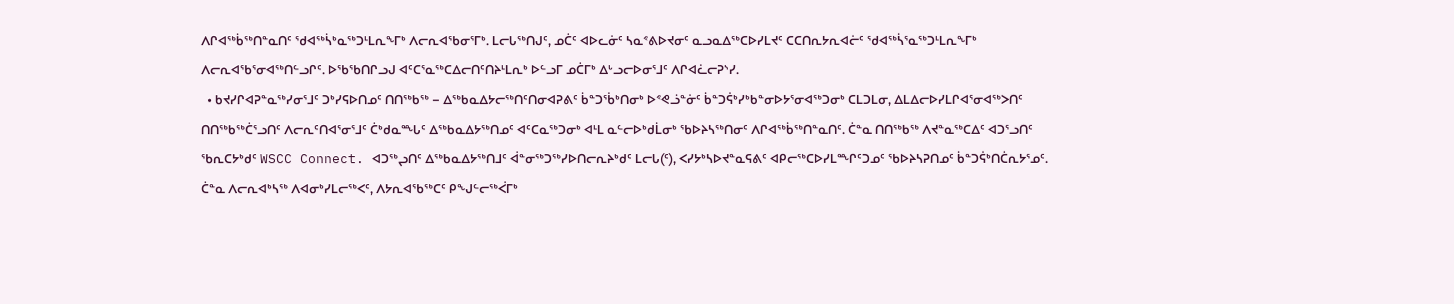ᐱᒋᐊᖅᑳᖅᑎᓐᓇᑎᑦ ᖁᐊᖅᓵᒃᓇᖅᑐᒻᒪᕆᖕᒥᒃ ᐱᓕᕆᐊᖃᓂᕐᒥᒃ. ᒪᓕᒐᖅᑎᒍᑦ, ᓄᑖᑦ ᐊᐅᓚᓃᑦ ᓴᓇᕝᕕᐅᔪᓂᑦ ᓇᓗᓇᐃᖅᑕᐅᓯᒪᔪᑦ ᑕᑕᑎᕆᔭᕆᐊᓖᑦ ᖁᐊᖅᓵᕐᓇᖅᑐᒻᒪᕆᖕᒥᒃ ᐱᓕᕆᐊᖃᕐᓂᐊᖅᑎᓪᓗᒋᑦ. ᐅᖃᖃᑎᒋᓗᒍ ᐊᑦᑕᕐᓇᖅᑕᐃᓕᑎᑦᑎᔨᒻᒪᕆᒃ ᐅᓪᓗᒥ ᓄᑖᒥᒃ ᐃᒡᓗᓕᐅᓂᕐᒧᑦ ᐱᒋᐊᓛᓕᕈᔅᓯ.
  • ᑲᔪᓯᒋᐊᕈᓐᓇᖅᓯᓂᕐᒧᑦ ᑐᒃᓯᕋᐅᑎᓄᑦ ᑎᑎᖅᑲᖅ − ᐃᖅᑲᓇᐃᔭᓕᖅᑎᑦᑎᓂᐊᕈᕕᑦ ᑳᓐᑐᖄᒃᑎᓂᒃ ᐅᕝᕙᓘᓐᓃᑦ ᑳᓐᑐᕌᒃᓯᒃᑲᓐᓂᐅᔭᕐᓂᐊᖅᑐᓂᒃ ᑕᒪᑐᒪᓂ, ᐃᒪᐃᓕᐅᓯᒪᒋᐊᕐᓂᐊᖅᐳᑎᑦ  ᑎᑎᖅᑲᖅᑖᕐᓗᑎᑦ ᐱᓕᕆᑦᑎᐊᕐᓂᕐᒧᑦ ᑖᒃᑯᓇᙵᑦ ᐃᖅᑲᓇᐃᔭᖅᑎᓄᑦ ᐊᑦᑕᓇᖅᑐᓂᒃ ᐊᒻᒪ ᓇᓪᓕᐅᒃᑯᒫᓂᒃ ᖃᐅᔨᓴᖅᑎᓂᑦ ᐱᒋᐊᖅᑳᖅᑎᓐᓇᑎᑦ. ᑖᓐᓇ ᑎᑎᖅᑲᖅ ᐱᔪᓐᓇᖅᑕᐃᑦ ᐊᑐᕐᓗᑎᑦ ᖃᕆᑕᔭᒃᑯᑦ WSCC Connect. ᐊᑐᖅᖢᑎᑦ ᐃᖅᑲᓇᐃᔭᖅᑎᒧᑦ ᐋᓐᓂᖅᑐᖅᓯᐅᑎᓕᕆᔨᒃᑯᑦ ᒪᓕᒐ(ᑦ), ᐸᓯᔭᒃᓴᐅᔪᓐᓇᕋᕕᑦ ᐊᑭᓕᖅᑕᐅᓯᒪᙱᑦᑐᓄᑦ ᖃᐅᔨᓴᕈᑎᓄᑦ ᑳᓐᑐᕌᒃᑎᑖᕆᔭᕐᓄᑦ. ᑖᓐᓇ ᐱᓕᕆᐊᒃᓴᖅ ᐱᐊᓂᒃᓯᒪᓕᖅᐸᑦ, ᐱᔭᕆᐊᖃᖅᑕᑦ ᑭᖑᓪᓕᖅᐹᒥᒃ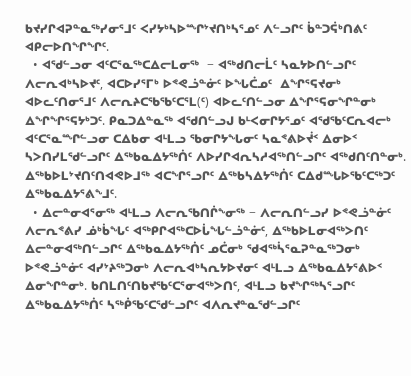ᑲᔪᓯᒋᐊᕈᓐᓇᖅᓯᓂᕐᒧᑦ ᐸᓯᔭᒃᓴᐅᙱᔾᔪᑎᒃᓴᕐᓄᑦ ᐱᓪᓗᒋᑦ ᑳᓐᑐᕌᒃᑎᕕᑦ ᐊᑭᓕᐅᑎᖏᖏᑦ.
  • ᐊᖁᓪᓗᓂ ᐊᑦᑕᕐᓇᖅᑕᐃᓕᒪᓂᖅ  − ᐊᖅᑯᑎᓕᒫᑦ ᓴᓇᔭᐅᑎᓪᓗᒋᑦ ᐱᓕᕆᐊᒃᓴᐅᔪᑦ, ᐊᑕᐅᓯᕐᒥᒃ ᐅᕝᕙᓘᓐᓃᑦ ᐅᖓᑖᓄᑦ  ᐃᖏᕐᕋᔪᓂᒃ ᐊᐅᓚᑦᑎᓂᕐᒧᑦ ᐱᓕᕆᔨᑕᖃᖃᑦᑕᕐᒪ(ᑦ) ᐊᐅᓚᑦᑎᓪᓗᓂ ᐃᖏᕐᕋᓂᖏᓐᓂᒃ ᐃᖏᖏᕐᕋᔭᒃᑐᑦ. ᑭᓇᑐᐃᓐᓇᖅ ᐊᖁᑎᓪᓗᒍ ᑲᒻᐸᓂᒋᔭᕐᓄᑦ ᐊᖁᖃᑦᑕᕆᐊᓕᒃ ᐊᑦᑕᕐᓇᙱᓪᓗᓂ ᑕᐃᑲᓂ ᐊᒻᒪᓗ ᖃᓂᒋᔭᖓᓂᑦ ᓴᓇᕝᕕᐅᔫᑉ ᐃᓂᐅᑉ ᓴᐳᑎᓯᒪᖁᓪᓗᒋᑦ ᐃᖅᑲᓇᐃᔭᖅᑏᑦ ᐱᐅᓯᒋᐊᕆᓴᓱᐊᖅᑎᓪᓗᒋᑦ ᐊᖅᑯᑎᑦᑎᓐᓂᒃ. ᐃᖅᑲᐅᒪᔾᔪᑎᑦᑎᐊᕙᐅᒧᖅ ᐊᑕᖏᕐᓗᒋᑦ ᐃᖅᑲᓴᐃᔭᖅᑏᑦ ᑕᐃᑯᙵᐅᖃᑦᑕᖅᑐᑦ ᐃᖅᑲᓇᐃᔭᕐᕕᖕᒧᑦ.
  • ᐃᓕᓐᓂᐊᕐᓂᖅ ᐊᒻᒪᓗ ᐱᓕᕆᖃᑎᒌᖕᓂᖅ − ᐱᓕᕆᑎᓪᓗᓯ ᐅᕝᕙᓘᓐᓃᑦ ᐱᓕᕆᕝᕕᓯ ᓅᒃᑳᖓᑦ ᐊᖅᑭᒋᐊᖅᑕᐅᒑᖓᓪᓘᓐᓃᑦ, ᐃᖅᑲᐅᒪᓂᐊᖅᐳᑎᑦ ᐃᓕᓐᓂᐊᖅᑎᓪᓗᒋᑦ ᐃᖅᑲᓇᐃᔭᖅᑏᑦ ᓄᑖᓂᒃ ᖁᐊᖅᓵᕐᓇᕈᓐᓇᖅᑐᓂᒃ ᐅᕝᕙᓘᓐᓃᑦ ᐊᓯᔾᔨᖅᑐᓂᒃ ᐱᓕᕆᐊᒃᓴᕆᔭᐅᔪᓂᑦ ᐊᒻᒪᓗ ᐃᖅᑲᓇᐃᔭᕐᕕᐅᑉ ᐃᓂᖏᓐᓂᒃ. ᑲᑎᒪᑎᑦᑎᑲᔪᖃᑦᑕᕐᓂᐊᖅᐳᑎᑦ, ᐊᒻᒪᓗ ᑲᔪᖏᖅᓴᕐᓗᒋᑦ ᐃᖅᑲᓇᐃᔭᖅᑏᑦ ᓴᖅᑮᖃᑦᑕᖁᓪᓗᒋᑦ ᐊᐱᕆᔪᓐᓇᖁᓪᓗᒋᑦ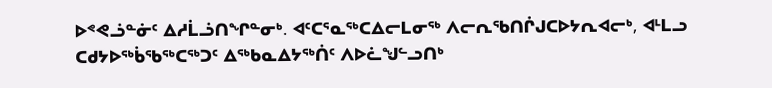ᐅᕝᕙᓘᓐᓃᑦ ᐃᓱᒫᓘᑎᖏᓐᓂᒃ. ᐊᑦᑕᕐᓇᖅᑕᐃᓕᒪᓂᖅ ᐱᓕᕆᖃᑎᒌᒍᑕᐅᔭᕆᐊᓕᒃ, ᐊᒻᒪᓗ ᑕᑯᔭᐅᖅᑳᖃᖅᑕᖅᑐᑦ ᐃᖅᑲᓇᐃᔭᖅᑏᑦ ᐱᐅᓛᖑᓪᓗᑎᒃ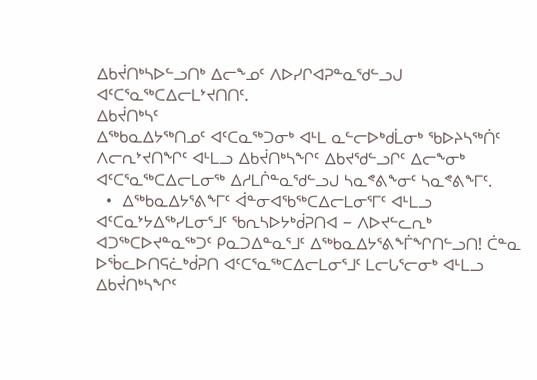ᐃᑲᔫᑎᒃᓴᐅᓪᓗᑎᒃ ᐃᓕᖕᓄᑦ ᐱᐅᓯᒋᐊᕈᓐᓇᖁᓪᓗᒍ ᐊᑦᑕᕐᓇᖅᑕᐃᓕᒪᔾᔪᑎᑎᑦ.
ᐃᑲᔫᑎᒃᓴᑦ
ᐃᖅᑲᓇᐃᔭᖅᑎᓄᑦ ᐊᑦᑕᓇᖅᑐᓂᒃ ᐊᒻᒪ ᓇᓪᓕᐅᒃᑯᒫᓂᒃ ᖃᐅᔨᓴᖅᑏᑦ ᐱᓕᕆᔾᔪᑎᖏᑦ ᐊᒻᒪᓗ ᐃᑲᔫᑎᒃᓴᖏᑦ ᐃᑲᔪᖁᓪᓗᒋᑦ ᐃᓕᖕᓂᒃ ᐊᑦᑕᕐᓇᖅᑕᐃᓕᒪᓂᖅ ᐃᓱᒪᒌᓐᓇᖁᓪᓗᒍ ᓴᓇᕝᕕᖕᓂᑦ ᓴᓇᕝᕕᖕᒥᑦ.
  •  ᐃᖅᑲᓇᐃᔭᕐᕕᖕᒥᑦ ᐋᓐᓂᐊᖃᖅᑕᐃᓕᒪᓂᕐᒥᑦ ᐊᒻᒪᓗ ᐊᑦᑕᓇᔾᔭᐃᖅᓯᒪᓂᕐᒧᑦ ᖃᕆᓴᐅᔭᒃᑰᕈᑎᐊ − ᐱᐅᔪᓪᓚᕆᒃ ᐊᑐᖅᑕᐅᔪᓐᓇᖅᑐᑦ ᑭᓇᑐᐃᓐᓇᕐᒧᑦ ᐃᖅᑲᓇᐃᔭᕐᕕᖕᒦᖏᑎᓪᓗᑎ! ᑖᓐᓇ ᐅᖄᓚᐅᑎᕋᓛᒃᑰᕈᑎ ᐊᑦᑕᕐᓇᖅᑕᐃᓕᒪᓂᕐᒧᑦ ᒪᓕᒐᕐᓕᓂᒃ ᐊᒻᒪᓗ ᐃᑲᔫᑎᒃᓴᖏᑦ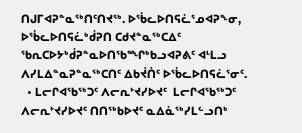ᑎᒍᒥᐊᕈᓐᓇᖅᑎᑦᑎᔪᖅ. ᐅᖄᓚᐅᑎᕋᓛᕐᓄᐊᕈᖕᓂ, ᐅᖄᓚᐅᑎᕋᓛᒃᑰᕈᑎ ᑕᑯᔪᓐᓇᖅᑕᐃᑦ ᖃᕆᑕᐅᔭᒃᑰᕈᓐᓇᐅᑎᖃᙱᒃᑲᓗᐊᕈᕕᑦ ᐊᒻᒪᓗ ᐱᓯᒪᐃᓐᓇᕈᓐᓇᖅᑕᑎᑦ ᐃᑲᔫᑏᑦ ᐅᖄᓚᐅᑎᕋᓛᕐᓂᑦ.
  • ᒪᓕᒋᐊᖃᖅᑐᑦ ᐱᓕᕆᔾᔪᓯᐅᔪᑦ  ᒪᓕᒋᐊᖃᖅᑐᑦ ᐱᓕᕆᔾᔪᓯᐅᔪᑦ ᑎᑎᖅᑲᐅᔪᑦ ᓇᐃᓈᖅᓯᒪᓪᓗᑎᒃ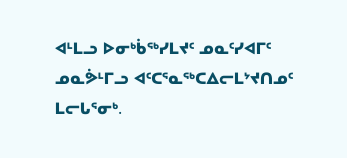ᐊᒻᒪᓗ ᐅᓂᒃᑳᖅᓯᒪᔪᑦ ᓄᓇᑦᓯᐊᒥᑦ ᓄᓇᕘᒻᒥᓗ ᐊᑦᑕᕐᓇᖅᑕᐃᓕᒪᔾᔪᑎᓄᑦ ᒪᓕᒐᕐᓂᒃ.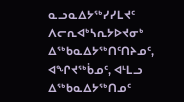ᓇᓗᓇᐃᔭᖅᓯᓯᒪᔪᑦ ᐱᓕᕆᐊᒃᓴᕆᔭᐅᔪᓂᒃ ᐃᖅᑲᓇᐃᔭᖅᑎᑦᑎᔨᓄᑦ, ᐊᖏᔪᖅᑳᓄᑦ, ᐊᒻᒪᓗ ᐃᖅᑲᓇᐃᔭᖅᑎᓄᑦ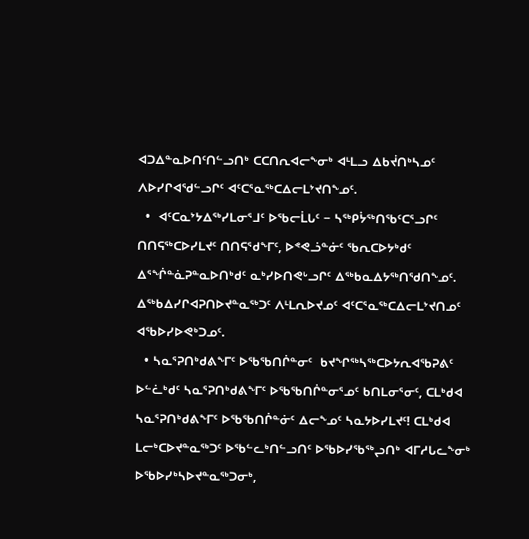ᐊᑐᐃᓐᓇᐅᑎᑦᑎᓪᓗᑎᒃ ᑕᑕᑎᕆᐊᓕᖕᓂᒃ ᐊᒻᒪᓗ ᐃᑲᔫᑎᒃᓴᓄᑦ ᐱᐅᓯᒋᐊᖁᓪᓗᒋᑦ ᐊᑦᑕᕐᓇᖅᑕᐃᓕᒪᔾᔪᑎᖕᓄᑦ.
  •  ᐊᑦᑕᓇᔾᔭᐃᖅᓯᒪᓂᕐᒧᑦ ᐅᖃᓕᒫᒐᑦ − ᓴᖅᑭᔮᖅᑎᖃᑦᑕᕐᓗᒋᑦ ᑎᑎᕋᖅᑕᐅᓯᒪᔪᑦ ᑎᑎᕋᕐᑯᖕᒥᑦ, ᐅᕝᕙᓘᓐᓃᑦ ᖃᕆᑕᐅᔭᒃᑯᑦ ᐃᕐᖐᓐᓈᕈᓐᓇᐅᑎᒃᑯᑦ ᓇᒃᓯᐅᑎᕙᒡᓗᒋᑦ ᐃᖅᑲᓇᐃᔭᖅᑎᖁᑎᖕᓄᑦ. ᐃᖅᑲᐃᓯᒋᐊᕈᑎᐅᔪᓐᓇᖅᑐᑦ ᐱᒻᒪᕆᐅᔪᓄᑦ ᐊᑦᑕᕐᓇᖅᑕᐃᓕᒪᔾᔪᑎᓄᑦ ᐊᖃᐅᓯᐅᕙᒃᑐᓄᑦ.
  • ᓴᓇᕐᕈᑎᒃᑯᕕᖕᒥᑦ ᐅᖃᖃᑎᒌᓐᓂᑦ  ᑲᔪᖏᖅᓴᖅᑕᐅᔭᕆᐊᖃᕈᕕᑦ ᐅᓪᓛᒃᑯᑦ ᓴᓇᕐᕈᑎᒃᑯᕕᖕᒥᑦ ᐅᖃᖃᑎᒌᓐᓂᕐᓄᑦ ᑲᑎᒪᓂᕐᓂᑦ, ᑕᒪᒃᑯᐊ ᓴᓇᕐᕈᑎᒃᑯᕕᖕᒥᑦ ᐅᖃᖃᑎᒌᓐᓃᑦ ᐃᓕᖕᓄᑦ ᓴᓇᔭᐅᓯᒪᔪᑦ! ᑕᒪᒃᑯᐊ ᒪᓕᒃᑕᐅᔪᓐᓇᖅᑐᑦ ᐅᖃᓪᓚᒃᑎᓪᓗᑎᑦ ᐅᖃᐅᓯᖃᖅᖢᑎᒃ ᐊᒥᓱᒐᓚᖕᓂᒃ ᐅᖃᐅᓯᒃᓴᐅᔪᓐᓇᖅᑐᓂᒃ,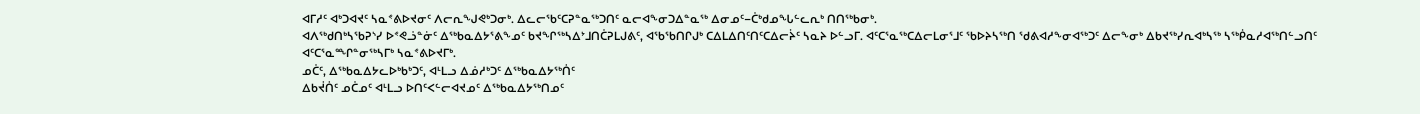ᐊᒥᓱᑦ ᐊᒃᑐᐊᔪᑦ ᓴᓇᕝᕕᐅᔪᓂᑦ ᐱᓕᕆᖑᕙᒃᑐᓂᒃ. ᐃᓚᓕᖃᑦᑕᕈᓐᓇᖅᑐᑎᑦ ᓇᓕᐊᖕᓂᑐᐃᓐᓇᖅ ᐃᓂᓄᑦ−ᑖᒃᑯᓄᖓᓪᓚᕆᒃ ᑎᑎᖅᑲᓂᒃ.
ᐊᐱᖅᑯᑎᒃᓴᖃᕈᔅᓯ ᐅᕝᕙᓘᓐᓃᑦ ᐃᖅᑲᓇᐃᔭᕐᕕᖕᓄᑦ ᑲᔪᖏᖅᓴᐃᔾᒧᑎᑖᕈᒪᒍᕕᑦ, ᐊᖃᖃᑎᒋᒍᒃ ᑕᐃᒪᐃᑎᑦᑎᑦᑕᐃᓕᔩᑦ ᓴᓇᔨ ᐅᓪᓗᒥ. ᐊᑦᑕᕐᓇᖅᑕᐃᓕᒪᓂᕐᒧᑦ ᖃᐅᔨᓴᖅᑎ ᖁᕕᐊᓱᖕᓂᐊᖅᑐᑦ ᐃᓕᖕᓂᒃ ᐃᑲᔪᖅᓯᕆᐊᒃᓴᖅ ᓴᖅᑮᓇᓱᐊᖅᑎᓪᓗᑎᑦ ᐊᑦᑕᕐᓇᙱᓐᓂᖅᓴᒥᒃ ᓴᓇᕝᕕᐅᔪᒥᒃ.
ᓄᑖᑦ, ᐃᖅᑲᓇᐃᔭᓚᐅᒃᑲᒃᑐᑦ, ᐊᒻᒪᓗ ᐃᓅᓱᒃᑐᑦ ᐃᖅᑲᓇᐃᔭᖅᑏᑦ
ᐃᑲᔫᑏᑦ ᓄᑖᓄᑦ ᐊᒻᒪᓗ ᐅᑎᑦᐸᓪᓕᐊᔪᓄᑦ ᐃᖅᑲᓇᐃᔭᖅᑎᓄᑦ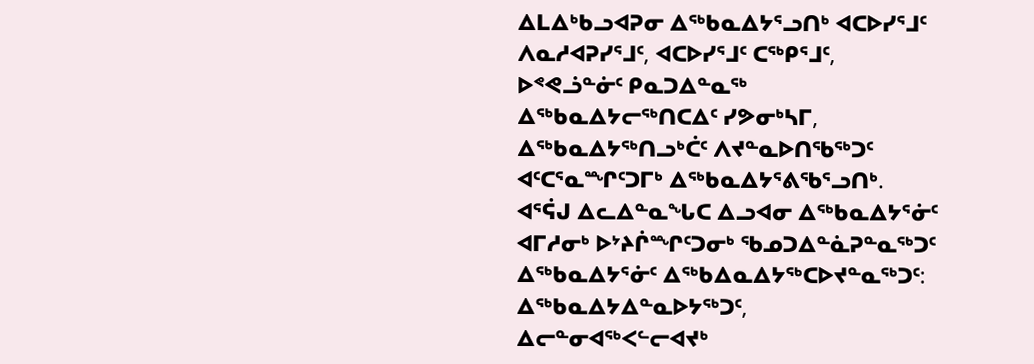ᐃᒪᐃᒃᑲᓗᐊᕈᓂ ᐃᖅᑲᓇᐃᔭᕐᓗᑎᒃ ᐊᑕᐅᓯᕐᒧᑦ ᐱᓇᓱᐊᕈᓯᕐᒧᑦ, ᐊᑕᐅᓯᕐᒧᑦ ᑕᖅᑭᕐᒧᑦ, ᐅᕝᕙᓘᓐᓃᑦ ᑭᓇᑐᐃᓐᓇᖅ ᐃᖅᑲᓇᐃᔭᓕᖅᑎᑕᐃᑦ ᓯᕗᓂᒃᓴᒥ, ᐃᖅᑲᓇᐃᔭᖅᑎᓗᒃᑖᑦ ᐱᔪᓐᓇᐅᑎᖃᖅᑐᑦ ᐊᑦᑕᕐᓇᙱᑦᑐᒥᒃ ᐃᖅᑲᓇᐃᔭᕐᕕᖃᕐᓗᑎᒃ. ᐊᕐᕌᒍ ᐃᓚᐃᓐᓇᖓᑕ ᐃᓗᐊᓂ ᐃᖅᑲᓇᐃᔭᕐᓃᑦ ᐊᒥᓱᓂᒃ ᐅᔾᔨᒌᙱᑦᑐᓂᒃ ᖃᓄᑐᐃᓐᓈᕈᓐᓇᖅᑐᑦ ᐃᖅᑲᓇᐃᔭᕐᓃᑦ ᐃᖅᑲᐃᓇᐃᔭᖅᑕᐅᔪᓐᓇᖅᑐᑦ: ᐃᖅᑲᓇᐃᔭᐃᓐᓇᐅᔭᖅᑐᑦ, ᐃᓕᓐᓂᐊᖅᐸᓪᓕᐊᔪᒃ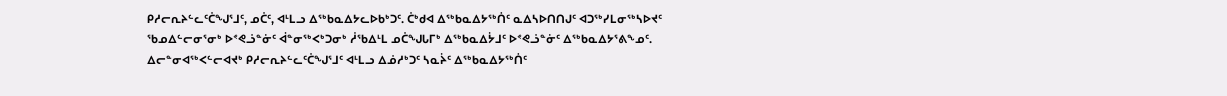ᑭᓱᓕᕆᔨᓪᓚᑦᑖᖑᕐᒧᑦ, ᓄᑖᑦ, ᐊᒻᒪᓗ ᐃᖅᑲᓇᐃᔭᓚᐅᑲᒃᑐᑦ. ᑖᒃᑯᐊ ᐃᖅᑲᓇᐃᔭᖅᑏᑦ ᓇᐃᓴᐅᑎᑎᒍᑦ ᐊᑐᖅᓯᒪᓂᖅᓴᐅᔪᑦ ᖃᓄᐃᓪᓕᓂᕐᓂᒃ ᐅᕝᕙᓘᓐᓃᑦ ᐋᓐᓂᖅᐸᒃᑐᓂᒃ ᓲᖃᐃᒻᒪ ᓄᑖᖑᒐᒥᒃ ᐃᖅᑲᓇᐃᔮᒧᑦ ᐅᕝᕙᓘᓐᓃᑦ ᐃᖅᑲᓇᐃᔭᕐᕕᖕᓄᑦ.
ᐃᓕᓐᓂᐊᖅᐸᓪᓕᐊᔪᒃ ᑭᓱᓕᕆᔨᓪᓚᑦᑖᖑᕐᒧᑦ ᐊᒻᒪᓗ ᐃᓅᓱᒃᑐᑦ ᓴᓇᔩᑦ ᐃᖅᑲᓇᐃᔭᖅᑏᑦ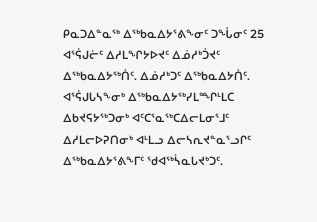ᑭᓇᑐᐃᓐᓇᖅ ᐃᖅᑲᓇᐃᔭᕐᕕᖕᓂᑦ ᑐᖔᓂᑦ 25 ᐊᕐᕌᒍᓖᑦ ᐃᓱᒪᖏᔭᐅᔪᑦ ᐃᓅᓱᒃᑑᔪᑦ ᐃᖅᑲᓇᐃᔭᖅᑏᑦ. ᐃᓅᓱᒃᑐᑦ ᐃᖅᑲᓇᐃᔭᑏᑦ. ᐊᕐᕌᒍᒐᓴᖕᓂᒃ ᐃᖅᑲᓇᐃᔭᖅᓯᒪᙱᒻᒪᑕ ᐃᑲᔪᕋᔭᖅᑐᓂᒃ ᐊᑦᑕᕐᓇᖅᑕᐃᓕᒪᓂᕐᒧᑦ ᐃᓱᒪᓕᐅᕈᑎᓂᒃ ᐊᒻᒪᓗ ᐃᓕᓴᕆᔪᓐᓇᕐᓗᒋᑦ ᐃᖅᑲᓇᐃᔭᕐᕕᖕᒥᑦ ᖁᐊᖅᓵᓇᒐᔪᒃᑐᑦ.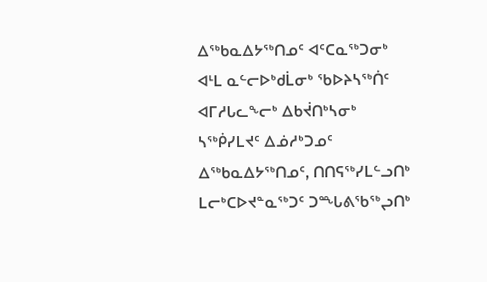ᐃᖅᑲᓇᐃᔭᖅᑎᓄᑦ ᐊᑦᑕᓇᖅᑐᓂᒃ ᐊᒻᒪ ᓇᓪᓕᐅᒃᑯᒫᓂᒃ ᖃᐅᔨᓴᖅᑏᑦ ᐊᒥᓱᒐᓚᖕᓕᒃ ᐃᑲᔫᑎᒃᓴᓂᒃ ᓴᖅᑮᓯᒪᔪᑦ ᐃᓅᓱᒃᑐᓄᑦ ᐃᖅᑲᓇᐃᔭᖅᑎᓄᑦ, ᑎᑎᕋᖅᓯᒪᓪᓗᑎᒃ ᒪᓕᒃᑕᐅᔪᓐᓇᖅᑐᑦ ᑐᙵᕕᖃᖅᖢᑎᒃ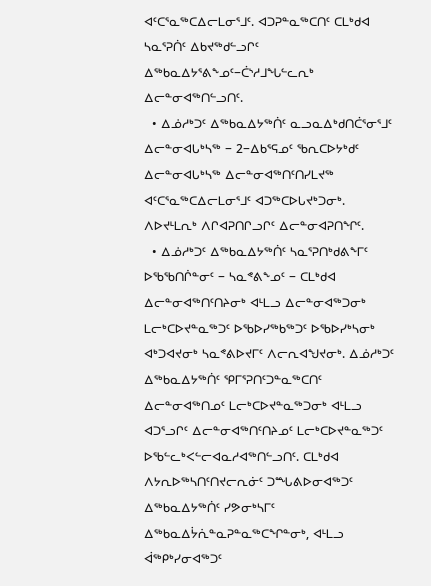ᐊᑦᑕᕐᓇᖅᑕᐃᓕᒪᓂᕐᒧᑦ. ᐊᑐᕈᓐᓇᖅᑕᑎᑦ ᑕᒪᒃᑯᐊ ᓴᓇᕐᕈᑏᑦ ᐃᑲᔪᖅᑯᓪᓗᒋᑦ ᐃᖅᑲᓇᐃᔭᕐᕕᖕᓄᑦ−ᑖᔅᓱᒧᖓᓪᓚᕆᒃ ᐃᓕᓐᓂᐊᖅᑎᓪᓗᑎᑦ.
  • ᐃᓅᓱᒃᑐᑦ ᐃᖅᑲᓇᐃᔭᖅᑏᑦ ᓇᓗᓇᐃᒃᑯᑎᑖᕐᓂᕐᒧᑦ ᐃᓕᓐᓂᐊᒐᒃᓴᖅ − 2−ᐃᑲᕐᕋᓄᑦ ᖃᕆᑕᐅᔭᒃᑯᑦ ᐃᓕᓐᓂᐊᒐᒃᓴᖅ ᐃᓕᓐᓂᐊᖅᑎᑦᑎᓯᒪᔪᖅ ᐊᑦᑕᕐᓇᖅᑕᐃᓕᒪᓂᕐᒧᑦ ᐊᑐᖅᑕᐅᒐᔪᒃᑐᓂᒃ. ᐱᐅᔪᒻᒪᕆᒃ ᐱᒋᐊᕈᑎᒋᓗᒋᑦ ᐃᓕᓐᓂᐊᕈᑎᖏᑦ.
  • ᐃᓅᓱᒃᑐᑦ ᐃᖅᑲᓇᐃᔭᖅᑏᑦ ᓴᓇᕐᕈᑎᒃᑯᕕᖕᒥᑦ ᐅᖃᖃᑎᒌᓐᓂᑦ − ᓴᓇᕝᕕᖕᓄᑦ − ᑕᒪᒃᑯᐊ ᐃᓕᓐᓂᐊᖅᑎᑦᑎᔨᓂᒃ ᐊᒻᒪᓗ ᐃᓕᓐᓂᐊᖅᑐᓂᒃ ᒪᓕᒃᑕᐅᔪᓐᓇᖅᑐᑦ ᐅᖃᐅᓯᖅᑲᖅᑐᑦ ᐅᖃᐅᓯᒃᓴᓂᒃ ᐊᒃᑐᐊᔪᓂᒃ ᓴᓇᕝᕕᐅᔪᒥᑦ ᐱᓕᕆᐊᖑᔪᓂᒃ. ᐃᓅᓱᒃᑐᑦ ᐃᖅᑲᓇᐃᔭᖅᑏᑦ ᕿᒥᕐᕈᑎᑦᑐᓐᓇᖅᑕᑎᑦ ᐃᓕᓐᓂᐊᖅᑎᓄᑦ ᒪᓕᒃᑕᐅᔪᓐᓇᖅᑐᓂᒃ ᐊᒻᒪᓗ ᐊᑐᕐᓗᒋᑦ ᐃᓕᓐᓂᐊᖅᑎᑦᑎᔨᓄᑦ ᒪᓕᒃᑕᐅᔪᓐᓇᖅᑐᑦ ᐅᖃᓪᓚᒃᐸᓪᓕᐊᓇᓱᐊᖅᑎᓪᓗᑎᑦ. ᑕᒪᒃᑯᐊ ᐱᔭᕆᐅᖅᓴᑎᑦᑎᔪᓕᕆᓃᑦ ᑐᙵᕕᐅᓂᐊᖅᑐᑦ ᐃᖅᑲᓇᐃᔭᖅᑏᑦ ᓯᕗᓂᒃᓴᒥᑦ ᐃᖅᑲᓇᐃᔮᕇᓐᓇᕈᓐᓇᖅᑕᖏᓐᓂᒃ, ᐊᒻᒪᓗ ᐋᖅᑭᒃᓯᓂᐊᖅᑐᑦ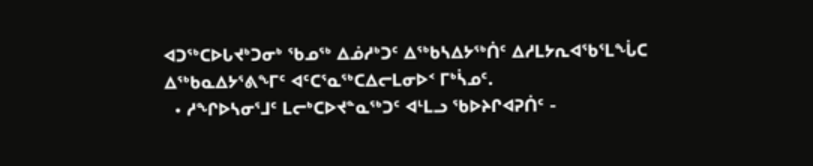ᐊᑐᖅᑕᐅᒐᔪᒃᑐᓂᒃ ᖃᓄᖅ ᐃᓅᓱᒃᑐᑦ ᐃᖅᑲᓴᐃᔭᖅᑏᑦ ᐃᓱᒪᔭᕆᐊᖃᕐᒪᖔᑕ ᐃᖅᑲᓇᐃᔭᕐᕕᖕᒥᑦ ᐊᑦᑕᕐᓇᖅᑕᐃᓕᒪᓂᐅᑉ ᒥᒃᓵᓄᑦ.
  • ᓱᖏᐅᓴᓂᕐᒧᑦ ᒪᓕᒃᑕᐅᔪᓐᓇᖅᑐᑦ ᐊᒻᒪᓗ ᖃᐅᔨᒋᐊᕈᑏᑦ -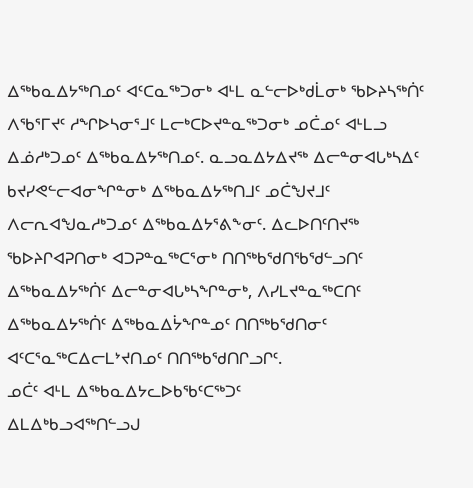ᐃᖅᑲᓇᐃᔭᖅᑎᓄᑦ ᐊᑦᑕᓇᖅᑐᓂᒃ ᐊᒻᒪ ᓇᓪᓕᐅᒃᑯᒫᓂᒃ ᖃᐅᔨᓴᖅᑏᑦ ᐱᖃᕐᒥᔪᑦ ᓱᖏᐅᓴᓂᕐᒧᑦ ᒪᓕᒃᑕᐅᔪᓐᓇᖅᑐᓂᒃ ᓄᑖᓄᑦ ᐊᒻᒪᓗ ᐃᓅᓱᒃᑐᓄᑦ ᐃᖅᑲᓇᐃᔭᖅᑎᓄᑦ. ᓇᓗᓇᐃᔭᐃᔪᖅ ᐃᓕᓐᓂᐊᒐᒃᓴᐃᑦ ᑲᔪᓯᕙᓪᓕᐊᓂᖏᓐᓂᒃ ᐃᖅᑲᓇᐃᔭᖅᑎᒧᑦ ᓄᑖᖑᔪᒧᑦ ᐱᓕᕆᐊᖑᓇᓱᒃᑐᓄᑦ ᐃᖅᑲᓇᐃᔭᕐᕕᖕᓂᑦ. ᐃᓚᐅᑎᑦᑎᔪᖅ ᖃᐅᔨᒋᐊᕈᑎᓂᒃ ᐊᑐᕈᓐᓇᖅᑕᕐᓂᒃ ᑎᑎᖅᑲᖁᑎᖃᖁᓪᓗᑎᑦ ᐃᖅᑲᓇᐃᔭᖅᑏᑦ ᐃᓕᓐᓂᐊᒐᒃᓴᖏᓐᓂᒃ, ᐱᓯᒪᔪᓐᓇᖅᑕᑎᑦ ᐃᖅᑲᓇᐃᔭᖅᑏᑦ ᐃᖅᑲᓇᐃᔮᖏᓐᓄᑦ ᑎᑎᖅᑲᖁᑎᓂᑦ ᐊᑦᑕᕐᓇᖅᑕᐃᓕᒪᔾᔪᑎᓄᑦ ᑎᑎᖅᑲᖁᑎᒋᓗᒋᑦ.
ᓄᑖᑦ ᐊᒻᒪ ᐃᖅᑲᓇᐃᔭᓚᐅᑲᖃᑦᑕᖅᑐᑦ
ᐃᒪᐃᒃᑲᓗᐊᖅᑎᓪᓗᒍ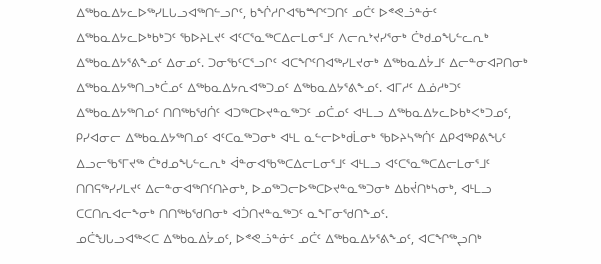ᐃᖅᑲᓇᐃᔭᓚᐅᖅᓯᒪᒐᓗᐊᖅᑎᓪᓗᒋᑦ, ᑲᖐᓱᒋᐊᖃᙱᑦᑐᑎᑦ ᓄᑖᑦ ᐅᕝᕙᓘᓐᓃᑦ ᐃᖅᑲᓇᐃᔭᓚᐅᒃᑲᒃᑐᑦ ᖃᐅᔨᒪᔪᑦ ᐊᑦᑕᕐᓇᖅᑕᐃᓕᒪᓂᕐᒧᑦ ᐱᓕᕆᔾᔪᓯᕐᓂᒃ ᑖᒃᑯᓄᖓᓪᓚᕆᒃ ᐃᖅᑲᓇᐃᔭᕐᕕᖕᓄᑦ ᐃᓂᓄᑦ. ᑐᓂᖃᑦᑕᕐᓗᒋᑦ ᐊᑕᖏᑦᑎᐊᖅᓯᒪᔪᓂᒃ ᐃᖅᑲᓇᐃᔮᒧᑦ ᐃᓕᓐᓂᐊᕈᑎᓂᒃ ᐃᖅᑲᓇᐃᔭᖅᑎᓗᒃᑖᓄᑦ ᐃᖅᑲᓇᐃᔭᕆᐊᖅᑐᓄᑦ ᐃᖅᑲᓇᐃᔭᕐᕕᖕᓄᑦ. ᐊᒥᓱᑦ ᐃᓅᓱᒃᑐᑦ ᐃᖅᑲᓇᐃᔭᖅᑎᓄᑦ ᑎᑎᖅᑲᖁᑏᑦ ᐊᑐᖅᑕᐅᔪᓐᓇᖅᑐᑦ ᓄᑖᓄᑦ ᐊᒻᒪᓗ ᐃᖅᑲᓇᐃᔭᓚᐅᑲᒃᐸᒃᑐᓄᑦ, ᑭᓯᐊᓂᓕ ᐃᖅᑲᓇᐃᔭᖅᑎᓄᑦ ᐊᑦᑕᓇᖅᑐᓂᒃ ᐊᒻᒪ ᓇᓪᓕᐅᒃᑯᒫᓂᒃ ᖃᐅᔨᓴᖅᑏᑦ ᐃᑭᐊᖅᑭᕕᖓᑦ ᐃᓗᓕᖃᕐᒥᔪᖅ ᑖᒃᑯᓄᖓᓪᓚᕆᒃ ᐋᓐᓂᐊᖃᖅᑕᐃᓕᒪᓂᕐᒧᑦ ᐊᒻᒪᓗ ᐊᑦᑕᕐᓇᖅᑕᐃᓕᒪᓂᕐᒧᑦ ᑎᑎᕋᖅᓯᓯᒪᔪᑦ ᐃᓕᓐᓂᐊᖅᑎᑦᑎᔨᓂᒃ, ᐅᓄᖅᑐᓕᐅᖅᑕᐅᔪᓐᓇᖅᑐᓂᒃ ᐃᑲᔫᑎᒃᓴᓂᒃ, ᐊᒻᒪᓗ ᑕᑕᑎᕆᐊᓕᖕᓂᒃ ᑎᑎᖅᑲᖁᑎᓂᒃ ᐊᑑᑎᔪᓐᓇᖅᑐᑦ ᓇᖕᒥᓂᖁᑎᖕᓄᑦ.
ᓄᑖᖑᒐᓗᐊᖅᐸᑕ ᐃᖅᑲᓇᐃᔮᓄᑦ, ᐅᕝᕙᓘᓐᓃᑦ ᓄᑖᑦ ᐃᖅᑲᓇᐃᔭᕐᕕᖕᓄᑦ, ᐊᑕᖏᖅᖢᑎᒃ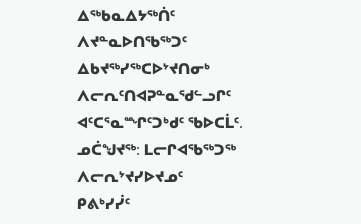ᐃᖅᑲᓇᐃᔭᖅᑏᑦ ᐱᔪᓐᓇᐅᑎᖃᖅᑐᑦ ᐃᑲᔪᖅᓯᖅᑕᐅᔾᔪᑎᓂᒃ ᐱᓕᕆᑦᑎᐊᕈᓐᓇᖁᓪᓗᒋᑦ ᐊᑦᑕᕐᓇᙱᑦᑐᒃᑯᑦ ᖃᐅᑕᒫᑦ.
ᓄᑖᖑᔪᖅ: ᒪᓕᒋᐊᖃᖅᑐᖅ ᐱᓕᕆᔾᔪᓯᐅᔪᓄᑦ
ᑭᕕᒃᓯᓰᑦ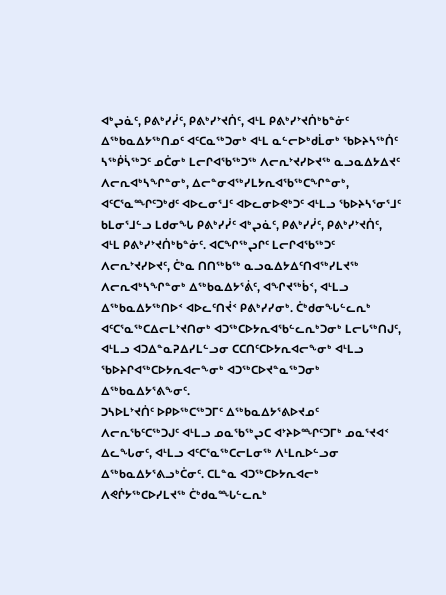ᐊᒃᖢᓈᑦ, ᑭᕕᒃᓯᓰᑦ, ᑭᕕᒃᓯᔾᔪᑏᑦ, ᐊᒻᒪ ᑭᕕᒃᓯᔾᔪᑏᒃᑲᓐᓃᑦ
ᐃᖅᑲᓇᐃᔭᖅᑎᓄᑦ ᐊᑦᑕᓇᖅᑐᓂᒃ ᐊᒻᒪ ᓇᓪᓕᐅᒃᑯᒫᓂᒃ ᖃᐅᔨᓴᖅᑏᑦ ᓴᖅᑮᓵᖅᑐᑦ ᓄᑖᓂᒃ ᒪᓕᒋᐊᖃᖅᑐᖅ ᐱᓕᕆᔾᔪᓯᐅᔪᖅ ᓇᓗᓇᐃᔭᐃᔪᑦ ᐱᓕᕆᐊᒃᓴᖏᓐᓂᒃ, ᐃᓕᓐᓂᐊᖅᓯᒪᔭᕆᐊᖃᖅᑕᖏᓐᓂᒃ, ᐊᑦᑕᕐᓇᙱᑦᑐᒃᑯᑦ ᐊᐅᓚᓂᕐᒧᑦ ᐊᐅᓚᓂᐅᕙᒃᑐᑦ ᐊᒻᒪᓗ ᖃᐅᔨᓴᕐᓂᕐᒧᑦ ᑲᒪᓂᕐᒧᓪᓗ ᒪᑯᓂᖓ ᑭᕕᒃᓯᓰᑦ ᐊᒃᖢᓈᑦ, ᑭᕕᒃᓯᓰᑦ, ᑭᕕᒃᓯᔾᔪᑏᑦ, ᐊᒻᒪ ᑭᕕᒃᓯᔾᔪᑏᒃᑲᓐᓃᑦ. ᐊᑕᖏᖅᖢᒋᑦ ᒪᓕᒋᐊᖃᖅᑐᑦ ᐱᓕᕆᔾᔪᓯᐅᔪᑦ, ᑖᒃᓇ ᑎᑎᖅᑲᖅ ᓇᓗᓇᐃᔭᐃᑦᑎᐊᖅᓯᒪᔪᖅ ᐱᓕᕆᐊᒃᓴᖏᓐᓂᒃ ᐃᖅᑲᓇᐃᔭᕐᕖᑦ, ᐊᖏᔪᖅᑳᑉ, ᐊᒻᒪᓗ ᐃᖅᑲᓇᐃᔭᖅᑎᐅᑉ ᐊᐅᓚᑦᑎᔫᑉ ᑭᕕᒃᓯᓯᓂᒃ. ᑖᒃᑯᓂᖓᓪᓚᕆᒃ ᐊᑦᑕᕐᓇᖅᑕᐃᓕᒪᔾᔪᑎᓂᒃ ᐊᑐᖅᑕᐅᔭᕆᐊᖃᓪᓚᕆᒃᑐᓂᒃ ᒪᓕᒐᖅᑎᒍᑦ, ᐊᒻᒪᓗ ᐊᑐᐃᓐᓇᕈᐃᓯᒪᓪᓗᓂ ᑕᑕᑎᑦᑕᐅᔭᕆᐊᓕᖕᓂᒃ ᐊᒻᒪᓗ ᖃᐅᔨᒋᐊᖅᑕᐅᔭᕆᐊᓕᖕᓂᒃ ᐊᑐᖅᑕᐅᔪᓐᓇᖅᑐᓂᒃ ᐃᖅᑲᓇᐃᔭᕐᕕᖕᓂᑦ.
ᑐᓴᐅᒪᔾᔪᑏᑦ ᐅᑭᐅᖅᑕᖅᑐᒥᑦ ᐃᖅᑲᓇᐃᔭᕐᕕᐅᔪᓄᑦ
ᐱᓕᕆᖃᑦᑕᖅᑐᒍᑦ ᐊᒻᒪᓗ ᓄᓇᖃᖅᖢᑕ ᐊᔾᔨᐅᙱᑦᑐᒥᒃ ᓄᓇᕐᔪᐊᑉ ᐃᓚᖓᓂᑦ, ᐊᒻᒪᓗ ᐊᑦᑕᕐᓇᖅᑕᓕᒪᓂᖅ ᐱᒻᒪᕆᐅᓪᓗᓂ ᐃᖅᑲᓇᐃᔭᕐᕕᓗᒃᑖᓂᑦ. ᑕᒪᓐᓇ ᐊᑐᖅᑕᐅᔭᕆᐊᓕᒃ ᐱᕙᒌᔭᖅᑕᐅᓯᒪᔪᖅ ᑖᒃᑯᓇᙵᓪᓚᕆᒃ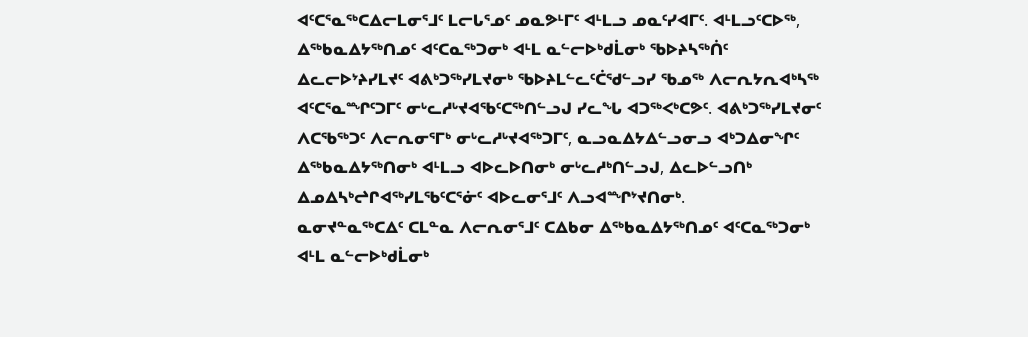ᐊᑦᑕᕐᓇᖅᑕᐃᓕᒪᓂᕐᒧᑦ ᒪᓕᒐᕐᓄᑦ ᓄᓇᕗᒻᒥᑦ ᐊᒻᒪᓗ ᓄᓇᑦᓯᐊᒥᑦ. ᐊᒻᒪᓗᑦᑕᐅᖅ, ᐃᖅᑲᓇᐃᔭᖅᑎᓄᑦ ᐊᑦᑕᓇᖅᑐᓂᒃ ᐊᒻᒪ ᓇᓪᓕᐅᒃᑯᒫᓂᒃ ᖃᐅᔨᓴᖅᑏᑦ ᐃᓚᓕᐅᔾᔨᓯᒪᔪᑦ ᐊᕕᒃᑐᖅᓯᒪᔪᓂᒃ ᖃᐅᔨᒪᓪᓚᑦᑖᖁᓪᓗᓯ ᖃᓄᖅ ᐱᓕᕆᔭᕆᐊᒃᓴᖅ ᐊᑦᑕᕐᓇᙱᑦᑐᒥᑦ ᓂᒡᓚᓱᒡᔪᐊᖃᑦᑕᖅᑎᓪᓗᒍ ᓯᓚᖓ ᐊᑐᖅᐸᒃᑕᕗᑦ. ᐊᕕᒃᑐᖅᓯᒪᔪᓂᑦ ᐱᑕᖃᖅᑐᑦ ᐱᓕᕆᓂᕐᒥᒃ ᓂᒡᓚᓱᒡᔪᐊᖅᑐᒥᑦ, ᓇᓗᓇᐃᔭᐃᓪᓗᓂᓗ ᐊᒃᑐᐃᓂᖏᑦ ᐃᖅᑲᓇᐃᔭᖅᑎᓂᒃ ᐊᒻᒪᓗ ᐊᐅᓚᐅᑎᓂᒃ ᓂᒡᓚᓱᒃᑎᓪᓗᒍ, ᐃᓚᐅᓪᓗᑎᒃ ᐃᓄᐃᓴᒃᖠᒋᐊᖅᓯᒪᖃᑦᑕᕐᓃᑦ ᐊᐅᓚᓂᕐᒧᑦ ᐱᓗᐊᙱᔾᔪᑎᓂᒃ.
ᓇᓂᔪᓐᓇᖅᑕᐃᑦ ᑕᒪᓐᓇ ᐱᓕᕆᓂᕐᒧᑦ ᑕᐃᑲᓂ ᐃᖅᑲᓇᐃᔭᖅᑎᓄᑦ ᐊᑦᑕᓇᖅᑐᓂᒃ ᐊᒻᒪ ᓇᓪᓕᐅᒃᑯᒫᓂᒃ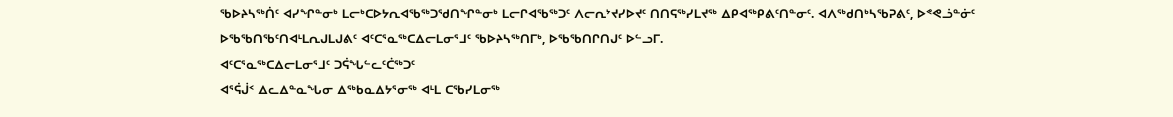ᖃᐅᔨᓴᖅᑏᑦ ᐊᓯᖏᓐᓂᒃ ᒪᓕᒃᑕᐅᔭᕆᐊᖃᖅᑐᖁᑎᖏᓐᓂᒃ ᒪᓕᒋᐊᖃᖅᑐᑦ ᐱᓕᕆᔾᔪᓯᐅᔪᑦ ᑎᑎᕋᖅᓯᒪᔪᖅ ᐃᑭᐊᖅᑭᕕᑦᑎᓐᓂᑦ. ᐊᐱᖅᑯᑎᒃᓴᖃᕈᕕᑦ, ᐅᕝᕙᓘᓐᓃᑦ ᐅᖃᖃᑎᖃᑦᑎᐊᒻᒪᕆᒍᒪᒍᕕᑦ ᐊᑦᑕᕐᓇᖅᑕᐃᓕᒪᓂᕐᒧᑦ ᖃᐅᔨᓴᖅᑎᒥᒃ, ᐅᖃᖃᑎᒋᑎᒍᑦ ᐅᓪᓗᒥ.
ᐊᑦᑕᕐᓇᖅᑕᐃᓕᒪᓂᕐᒧᑦ ᑐᕌᖓᓪᓚᑦᑖᖅᑐᑦ
ᐊᕐᕌᒎᑉ ᐃᓚᐃᓐᓇᖓᓂ ᐃᖅᑲᓇᐃᔭᕐᓂᖅ ᐊᒻᒪ ᑕᖃᓯᒪᓂᖅ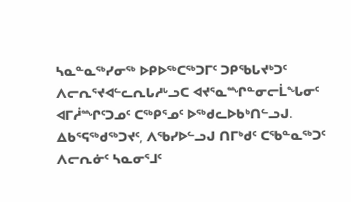ᓴᓇᓐᓇᖅᓯᓂᖅ ᐅᑭᐅᖅᑕᖅᑐᒥᑦ ᑐᑭᖃᒐᔪᒃᑐᑦ ᐱᓕᕆᕐᔪᐊᓪᓚᕆᒐᓱᒡᓗᑕ ᐊᔪᕐᓇᙱᓐᓂᓕᒫᖓᓂᑦ ᐊᒥᓲᙱᑦᑐᓄᑦ ᑕᖅᑭᕐᓄᑦ ᐅᖅᑯᓚᐅᑲᒃᑎᓪᓗᒍ. ᐃᑲᕐᕋᖅᑯᖅᑐᔪᑦ, ᐱᖃᓯᐅᓪᓗᒍ ᑎᒥᒃᑯᑦ ᑕᖃᓐᓇᖅᑐᑦ ᐱᓕᕆᓃᑦ ᓴᓇᓂᕐᒧᑦ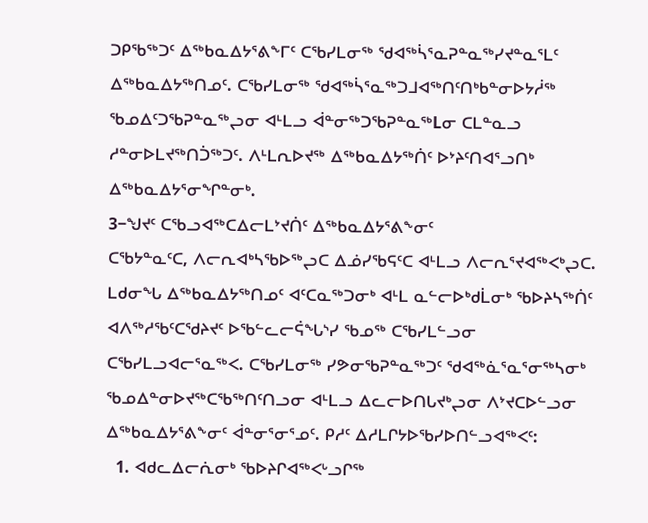ᑐᑭᖃᖅᑐᑦ ᐃᖅᑲᓇᐃᔭᕐᕕᖕᒥᑦ ᑕᖃᓯᒪᓂᖅ ᖁᐊᖅᓵᕐᓇᕈᓐᓇᖅᓯᔪᓐᓇᕐᒪᑦ ᐃᖅᑲᓇᐃᔭᖅᑎᓄᑦ. ᑕᖃᓯᒪᓂᖅ ᖁᐊᖅᓵᕐᓇᖅᑐᒧᐊᖅᑎᑦᑎᒃᑲᓐᓂᐅᔭᓲᖅ ᖃᓄᐃᑦᑐᖃᕈᓐᓇᖅᖢᓂ ᐊᒻᒪᓗ ᐋᓐᓂᖅᑐᖃᕈᓐᓇᖅLᓂ ᑕᒪᓐᓇᓗ ᓱᓐᓂᐅᒪᔪᖅᑎᑑᖅᑐᑦ. ᐱᒻᒪᕆᐅᔪᖅ ᐃᖅᑲᓇᐃᔭᖅᑏᑦ ᐅᔾᔨᑦᑎᐊᕐᓗᑎᒃ ᐃᖅᑲᓇᐃᔭᕐᓂᖏᓐᓂᒃ.
3−ᖑᔪᑦ ᑕᖃᓗᐊᖅᑕᐃᓕᒪᔾᔪᑏᑦ ᐃᖅᑲᓇᐃᔭᕐᕕᖕᓂᑦ
ᑕᖃᔭᓐᓇᑦᑕ, ᐱᓕᕆᐊᒃᓴᖃᐅᖅᖢᑕ ᐃᓅᓯᖃᕋᑦᑕ ᐊᒻᒪᓗ ᐱᓕᕆᕐᔪᐊᖅᐸᒃᖢᑕ. ᒪᑯᓂᖓ ᐃᖅᑲᓇᐃᔭᖅᑎᓄᑦ ᐊᑦᑕᓇᖅᑐᓂᒃ ᐊᒻᒪ ᓇᓪᓕᐅᒃᑯᒫᓂᒃ ᖃᐅᔨᓴᖅᑏᑦ ᐊᐱᖅᓱᖃᑦᑕᖁᔨᔪᑦ ᐅᖃᓪᓚᓕᕌᖓᔅᓯ ᖃᓄᖅ ᑕᖃᓯᒪᓪᓗᓂ ᑕᖃᓯᒪᓗᐊᓕᕐᓇᖅᐸ. ᑕᖃᓯᒪᓂᖅ ᓯᕗᓂᖃᕈᓐᓇᖅᑐᑦ ᖁᐊᖅᓈᕐᓇᕐᓂᖅᓴᓂᒃ ᖃᓄᐃᓐᓂᐅᔪᖅᑕᖃᖅᑎᑦᑎᓗᓂ ᐊᒻᒪᓗ ᐃᓚᓕᐅᑎᒐᔪᒃᖢᓂ ᐱᔾᔪᑕᐅᓪᓗᓂ ᐃᖅᑲᓇᐃᔭᕐᕕᖕᓂᑦ ᐋᓐᓂᕐᓂᕐᓄᑦ. ᑭᓱᑦ ᐃᓱᒪᒋᔭᐅᖃᓯᐅᑎᓪᓗᐊᖅᐸᑦ:
  1. ᐊᑯᓚᐃᓕᕇᓂᒃ ᖃᐅᔨᒋᐊᖅᐸᒡᓗᒋᖅ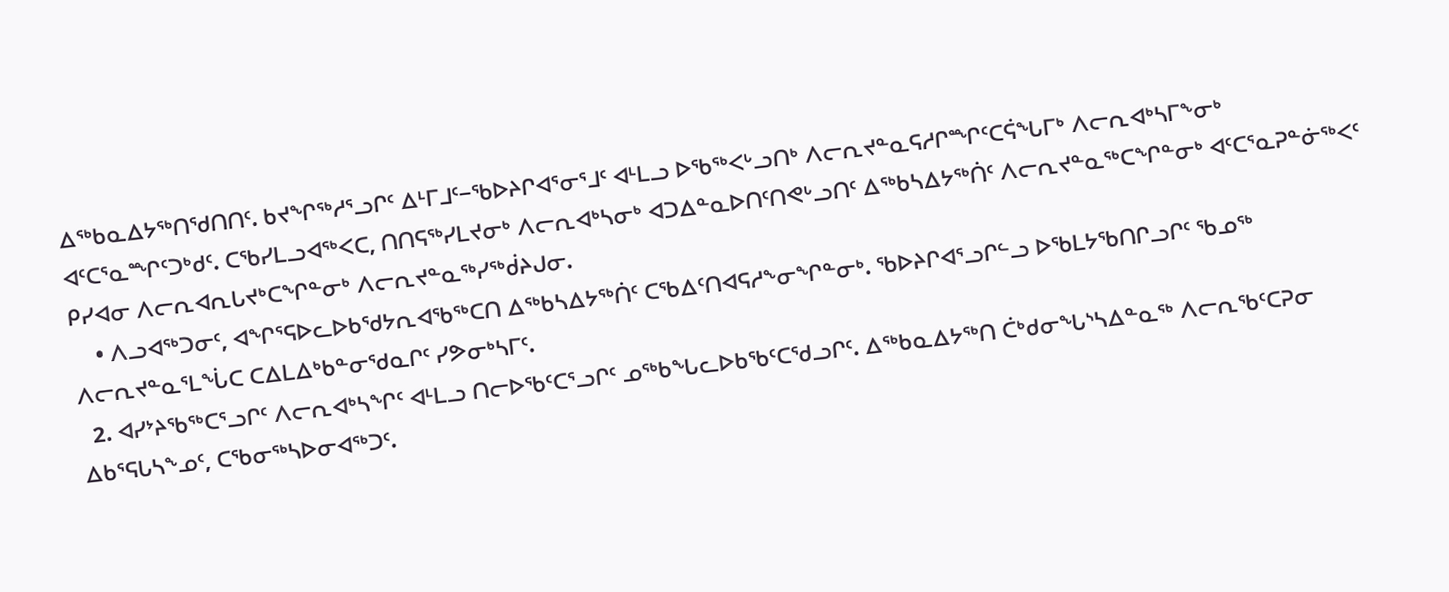ᐃᖅᑲᓇᐃᔭᖅᑎᖁᑎᑎᑦ. ᑲᔪᖏᖅᓱᕐᓗᒋᑦ ᐃᒻᒥᒧᑦ−ᖃᐅᔨᒋᐊᕐᓂᕐᒧᑦ ᐊᒻᒪᓗ ᐅᖃᖅᐸᒡᓗᑎᒃ ᐱᓕᕆᔪᓐᓇᕋᓱᒋᙱᑦᑕᕌᖓᒥᒃ ᐱᓕᕆᐊᒃᓴᒥᖕᓂᒃ ᐊᑦᑕᕐᓇᙱᑦᑐᒃᑯᑦ. ᑕᖃᓯᒪᓗᐊᖅᐸᑕ, ᑎᑎᕋᖅᓯᒪᔪᓂᒃ ᐱᓕᕆᐊᒃᓴᓂᒃ ᐊᑐᐃᓐᓇᐅᑎᑦᑎᕙᒡᓗᑎᑦ ᐃᖅᑲᓴᐃᔭᖅᑏᑦ ᐱᓕᕆᔪᓐᓇᖅᑕᖏᓐᓂᒃ ᐊᑦᑕᕐᓇᕈᓐᓃᖅᐸᑦ ᑭᓯᐊᓂ ᐱᓕᕆᐊᕆᒐᔪᒃᑕᖏᓐᓂᒃ ᐱᓕᕆᔪᓐᓇᖅᓯᖅᑰᔨᒍᓂ.
    • ᐱᓗᐊᖅᑐᓂᑦ, ᐊᖏᕐᕋᐅᓚᐅᑲᖁᔭᕆᐊᖃᖅᑕᑎ ᐃᖅᑲᓴᐃᔭᖅᑏᑦ ᑕᖃᐃᑦᑎᐊᕋᓱᖕᓂᖏᓐᓂᒃ. ᖃᐅᔨᒋᐊᕐᓗᒋᓪᓗ ᐅᖃᒪᔭᖃᑎᒋᓗᒋᑦ ᖃᓄᖅ ᐱᓕᕆᔪᓐᓇᕐᒪᖔᑕ ᑕᐃᒪᐃᒃᑲᓐᓂᖁᓇᒋᑦ ᓯᕗᓂᒃᓴᒥᑦ.
  2. ᐊᓯᔾᔨᖃᖅᑕᕐᓗᒋᑦ ᐱᓕᕆᐊᒃᓴᖏᑦ ᐊᒻᒪᓗ ᑎᓕᐅᖃᑦᑕᕐᓗᒋᑦ ᓄᖅᑲᖓᓚᐅᑲᖃᑦᑕᖁᓗᒋᑦ. ᐃᖅᑲᓇᐃᔭᖅᑎ ᑖᒃᑯᓂᖓᔅᓴᐃᓐᓇᖅ ᐱᓕᕆᖃᑦᑕᕈᓂ ᐃᑲᕐᕋᒐᓴᖕᓄᑦ, ᑕᖃᓂᖅᓴᐅᓂᐊᖅᑐᑦ.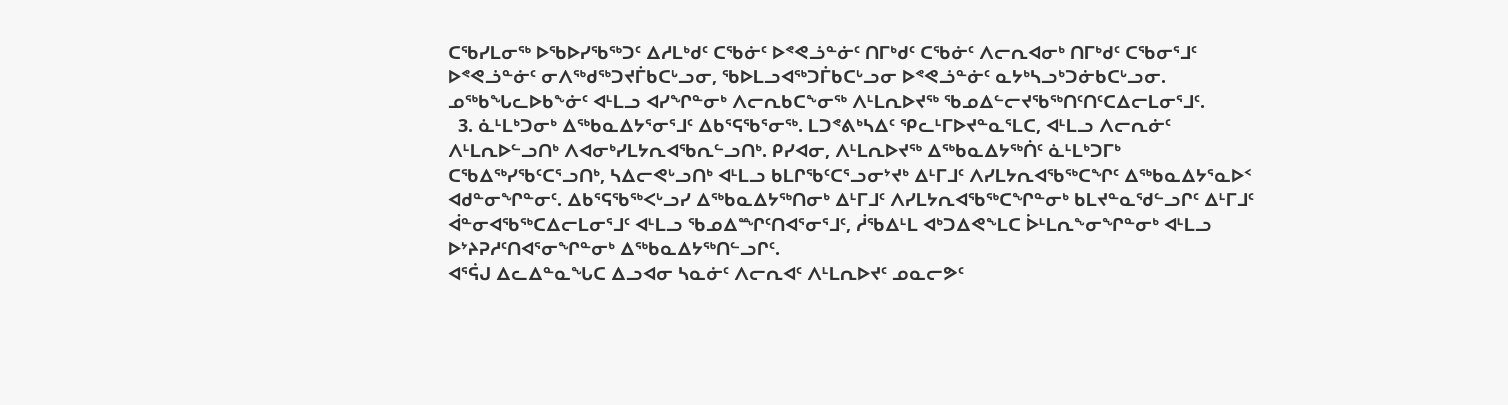ᑕᖃᓯᒪᓂᖅ ᐅᖃᐅᓯᖃᖅᑐᑦ ᐃᓱᒪᒃᑯᑦ ᑕᖃᓃᑦ ᐅᕝᕙᓘᓐᓃᑦ ᑎᒥᒃᑯᑦ ᑕᖃᓃᑦ ᐱᓕᕆᐊᓂᒃ ᑎᒥᒃᑯᑦ ᑕᖃᓂᕐᒧᑦ ᐅᕝᕙᓘᓐᓃᑦ ᓂᐱᖅᑯᖅᑐᔪᒦᑲᑕᒡᓗᓂ, ᖃᐅᒪᓗᐊᖅᑐᒦᑲᑕᒡᓗᓂ ᐅᕝᕙᓘᓐᓃᑦ ᓇᔭᒃᓴᓗᒃᑐᓃᑲᑕᒡᓗᓂ. ᓄᖅᑲᖓᓚᐅᑲᖕᓃᑦ ᐊᒻᒪᓗ ᐊᓯᖏᓐᓂᒃ ᐱᓕᕆᑲᑕᖕᓂᖅ ᐱᒻᒪᕆᐅᔪᖅ ᖃᓄᐃᓪᓕᔪᖃᖅᑎᑦᑎᑦᑕᐃᓕᒪᓂᕐᒧᑦ.
  3. ᓈᒻᒪᒃᑐᓂᒃ ᐃᖅᑲᓇᐃᔭᕐᓂᕐᒧᑦ ᐃᑲᕐᕋᖃᕐᓂᖅ. ᒪᑐᕝᕕᒃᓴᐃᑦ ᕿᓚᒻᒥᐅᔪᓐᓇᕐᒪᑕ, ᐊᒻᒪᓗ ᐱᓕᕆᓃᑦ ᐱᒻᒪᕆᐅᓪᓗᑎᒃ ᐱᐊᓂᒃᓯᒪᔭᕆᐊᖃᕆᓪᓗᑎᒃ. ᑭᓯᐊᓂ, ᐱᒻᒪᕆᐅᔪᖅ ᐃᖅᑲᓇᐃᔭᖅᑏᑦ ᓈᒻᒪᒃᑐᒥᒃ ᑕᖃᐃᖅᓯᖃᑦᑕᕐᓗᑎᒃ, ᓴᐃᓕᕙᒡᓗᑎᒃ ᐊᒻᒪᓗ ᑲᒪᒋᖃᑦᑕᕐᓗᓂᔾᔪᒃ ᐃᒻᒥᒧᑦ ᐱᓯᒪᔭᕆᐊᖃᖅᑕᖏᑦ ᐃᖅᑲᓇᐃᔭᕐᓇᐅᑉ ᐊᑯᓐᓂᖏᓐᓂᑦ. ᐃᑲᕐᕋᖃᖅᐸᒡᓗᓯ ᐃᖅᑲᓇᐃᔭᖅᑎᓂᒃ ᐃᒻᒥᒧᑦ ᐱᓯᒪᔭᕆᐊᖃᖅᑕᖏᓐᓂᒃ ᑲᒪᔪᓐᓇᖁᓪᓗᒋᑦ ᐃᒻᒥᒧᑦ ᐋᓐᓂᐊᖃᖅᑕᐃᓕᒪᓂᕐᒧᑦ ᐊᒻᒪᓗ ᖃᓄᐃᙱᑦᑎᐊᕐᓂᕐᒧᑦ, ᓲᖃᐃᒻᒪ ᐊᒃᑐᐃᕙᖕᒪᑕ ᐆᒻᒪᕆᖕᓂᖏᓐᓂᒃ ᐊᒻᒪᓗ ᐅᔾᔨᕈᓱᑦᑎᐊᕐᓂᖏᓐᓂᒃ ᐃᖅᑲᓇᐃᔭᖅᑎᓪᓗᒋᑦ.
ᐊᕐᕌᒍ ᐃᓚᐃᓐᓇᖓᑕ ᐃᓗᐊᓂ ᓴᓇᓃᑦ ᐱᓕᕆᐊᑦ ᐱᒻᒪᕆᐅᔪᑦ ᓄᓇᓕᕗᑦ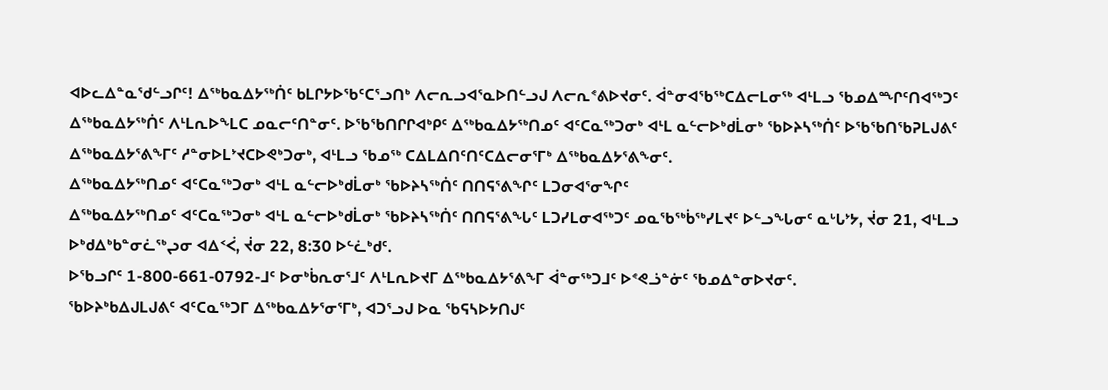ᐊᐅᓚᐃᓐᓇᖁᓪᓗᒋᑦ! ᐃᖅᑲᓇᐃᔭᖅᑏᑦ ᑲᒪᒋᔭᐅᖃᑦᑕᕐᓗᑎᒃ ᐱᓕᕆᓗᐊᕐᓇᐅᑎᓪᓗᒍ ᐱᓕᕆᕝᕕᐅᔪᓂᑦ. ᐋᓐᓂᐊᖃᖅᑕᐃᓕᒪᓂᖅ ᐊᒻᒪᓗ ᖃᓄᐃᙱᑦᑎᐊᖅᑐᑦ ᐃᖅᑲᓇᐃᔭᖅᑏᑦ ᐱᒻᒪᕆᐅᖕᒪᑕ ᓄᓇᓕᑦᑎᓐᓂᑦ. ᐅᖃᖃᑎᒋᒋᐊᒃᑭᑦ ᐃᖅᑲᓇᐃᔭᖅᑎᓄᑦ ᐊᑦᑕᓇᖅᑐᓂᒃ ᐊᒻᒪ ᓇᓪᓕᐅᒃᑯᒫᓂᒃ ᖃᐅᔨᓴᖅᑏᑦ ᐅᖃᖃᑎᖃᕈᒪᒍᕕᑦ ᐃᖅᑲᓇᐃᔭᕐᕕᖕᒥᑦ ᓱᓐᓂᐅᒪᔾᔪᑕᐅᕙᒃᑐᓂᒃ, ᐊᒻᒪᓗ ᖃᓄᖅ ᑕᐃᒪᐃᑎᑦᑎᑦᑕᐃᓕᓂᕐᒥᒃ ᐃᖅᑲᓇᐃᔭᕐᕕᖕᓂᑦ.
ᐃᖅᑲᓇᐃᔭᖅᑎᓄᑦ ᐊᑦᑕᓇᖅᑐᓂᒃ ᐊᒻᒪ ᓇᓪᓕᐅᒃᑯᒫᓂᒃ ᖃᐅᔨᓴᖅᑏᑦ ᑎᑎᕋᕐᕕᖏᑦ ᒪᑐᓂᐊᕐᓂᖏᑦ
ᐃᖅᑲᓇᐃᔭᖅᑎᓄᑦ ᐊᑦᑕᓇᖅᑐᓂᒃ ᐊᒻᒪ ᓇᓪᓕᐅᒃᑯᒫᓂᒃ ᖃᐅᔨᓴᖅᑏᑦ ᑎᑎᕋᕐᕕᖓᑦ ᒪᑐᓯᒪᓂᐊᖅᑐᑦ ᓄᓇᖃᖅᑳᖅᓯᒪᔪᑦ ᐅᓪᓗᖓᓂᑦ ᓇᒡᒐᔾᔭ, ᔫᓂ 21, ᐊᒻᒪᓗ ᐅᒃᑯᐃᒃᑲᓐᓂᓛᖅᖢᓂ ᐊᐃᑉᐹ, ᔫᓂ 22, 8:30 ᐅᓪᓛᒃᑯᑦ.
ᐅᖃᓗᒋᑦ 1-800-661-0792-ᒧᑦ ᐅᓂᒃᑳᕆᓂᕐᒧᑦ ᐱᒻᒪᕆᐅᔪᒥ ᐃᖅᑲᓇᐃᔭᕐᕕᖕᒥ ᐋᓐᓂᖅᑐᒧᑦ ᐅᕝᕙᓘᓐᓃᑦ ᖃᓄᐃᓐᓂᐅᔪᓂᑦ.
ᖃᐅᔨᒃᑲᐃᒍᒪᒍᕕᑦ ᐊᑦᑕᓇᖅᑐᒥ ᐃᖅᑲᓇᐃᔭᕐᓂᕐᒥᒃ, ᐊᑐᕐᓗᒍ ᐅᓇ ᖃᕋᓴᐅᔭᑎᒍᑦ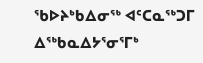ᖃᐅᔨᒃᑲᐃᓂᖅ ᐊᑦᑕᓇᖅᑐᒥ ᐃᖅᑲᓇᐃᔭᕐᓂᕐᒥᒃ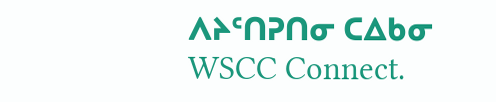ᐱᔨᑦᑎᕈᑎᓂ ᑕᐃᑲᓂ WSCC Connect.